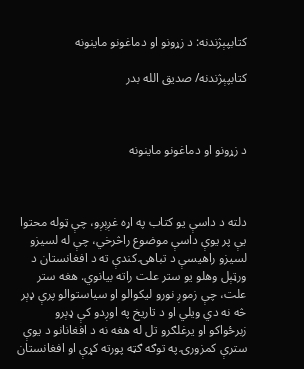کتابپېژندنه: د زړونو او دماغونو ماينونه

کتابپېژندنه/ صديق الله بدر



د زړونو او دماغونو ماينونه



دلته د داسې يو کتاب په اړه غږېږو، چې ټوله محتوا يې پر يوې داسې موضوع راڅرخي، چې له لسیزو لسیزو راهیسې د تباهۍ کندې ته د افغانستان د ورټېل وهلو يو ستر علت راته بيانوي. هغه ستر علت، چې زموږ نورو ليکوالو او سياستوالو پرې ډېر څه نه دي ويلي او د تاریخ په اوږدو کې ډېرو زبرځواکو او یرغلګرو تل له هغه نه د افغانانو د يوې سترې کمزورۍ په توګه ګټه پورته کړې او افغانستان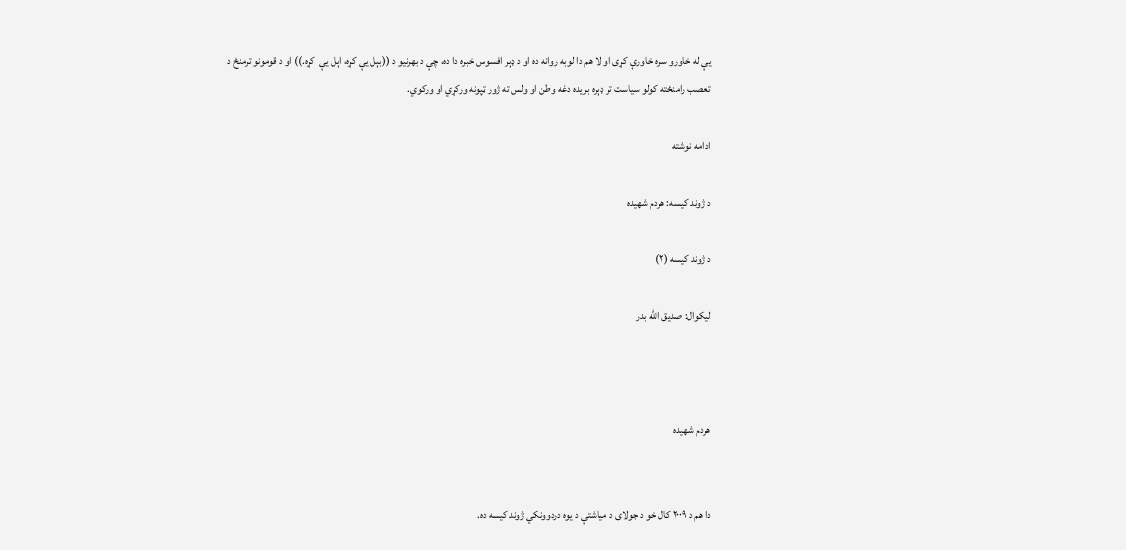يې له خاورو سره خاورې کړی او لا هم دا لوبه روانه ده او د ډېر افسوس خبره دا ده، چې د بهرنیو د ((بېل يې کړه، اېل يې  کړه.)) او د قومونو ترمنځ د تعصب رامنځته کولو سياست تر ډېره بریده دغه وطن او ولس ته ژور ټپونه ورکړي او ورکوي.

ادامه نوشته

د ژوند کيسه: هردم شهيده

د ژوند کيسه (۲)

ليکوال: صديق الله بدر



هردم شهيده


دا هم د ۲۰۰۹ کال خو د جولای د میاشتې د يوه دردوونکي ژوند کيسه ده.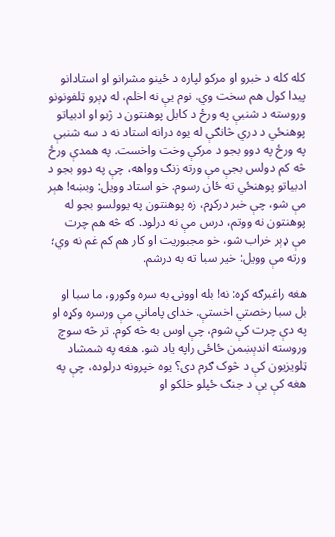کله کله د خبرو او مرکو لپاره د ځينو مشرانو او استادانو پیدا کول هم سخت وي. نوم يې نه اخلم، له ډېرو ټلفونونو وروسته د شنبې په ورځ د کابل پوهنتون د ژبو او ادبیاتو پوهنځي د دري څانګې له يوه درانه استاد نه د سه شنبې په ورځ په دوو بجو د مرکې وخت واخست. په همدې ورځ څه کم دولس بجې مې ورته زنګ وواهه، چې په دوو بجو د ادبیاتو پوهنځي ته ځان رسوم. خو استاد وویل: وبښه! هېر مې شو، چې خبر درکړم، زه پوهنتون په يوولسو بجو له پوهنتون نه ووتم، درس مې نه درلود. که څه هم چرت مې ډېر خراب شو، خو مجبوریت او کار هم کم غم نه وي؛ ورته مې وويل: خير سبا ته به درشم.

هغه راغبرګه کړه: نه! بله اوونۍ به سره وګورو، ما سبا او بل سبا رخصتي اخستې. خدای پاماني مې ورسره وکړه او په دې چرت کې شوم، چې اوس به څه کوم. تر څه سوچ وروسته اندېښمن ځاځی راپه یاد شو. هغه په شمشاد ټلويزيون کې د څوک ګرم دی؟ يوه خپرونه درلوده، چې په هغه کې يې د جنګ ځپلو خلکو او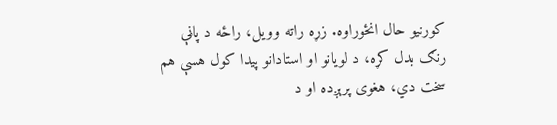کورنيو حال انځوراوه. زړه راته وويل، راځه د پاڼې رنګ بدل کړه، د لویانو او استادانو پیدا کول هسې هم سخت دي، هغوی پرېږده او د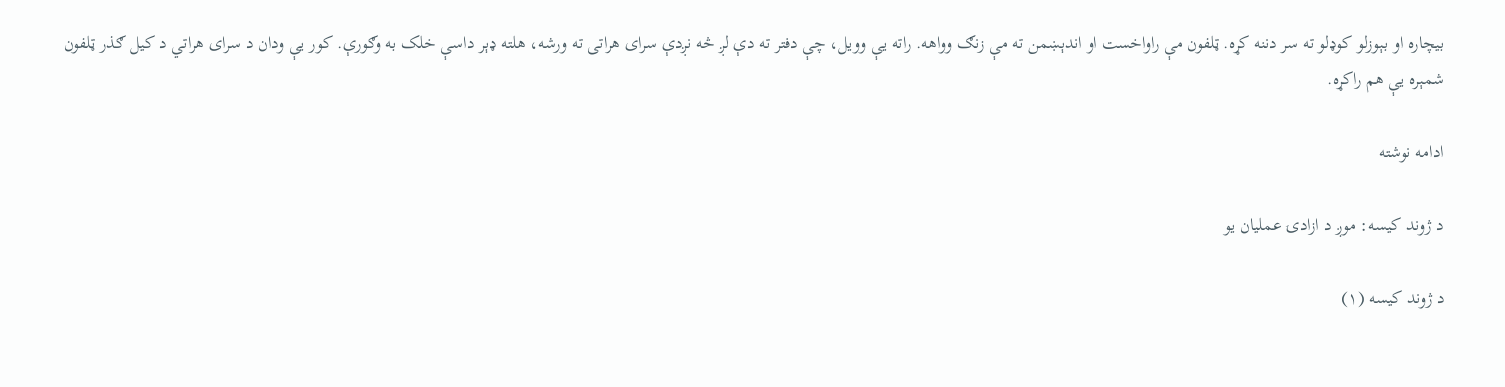بیچاره او بېوزلو کوډلو ته سر دننه کړه. ټلفون مې راواخست او اندېښمن ته مې زنګ وواهه. راته يې وويل، چې دفتر ته دې لږ څه نږدې سرای هراتی ته ورشه، هلته ډېر داسې خلک به وګورې. کور يې ودان د سرای هراتي د کیل ګذر ټلفون شمېره يې هم راکړه.

ادامه نوشته

د ژوند کيسه: موږ د ازادۍ عمليان يو

د ژوند کيسه (۱)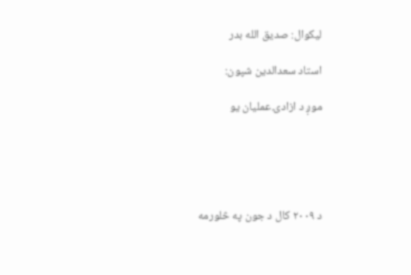لیکوال: صديق الله بدر

استاد سعدالدين شپون:

موږ د ازادۍ عمليان يو





د ۲۰۰۹ کال د جون په څلورمه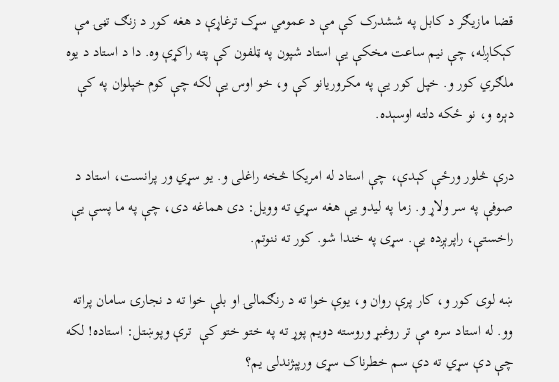قضا مازیګر د کابل په ششدرک کې مې د عمومي سړک ترغاړې د هغه کور د زنګ تڼۍ مې کېکاږله، چې نیم ساعت مخکې يې استاد شپون په ټلفون کې پته راکړې وه. دا د استاد د يوه ملګري کور و. خپل کور يې په مکروریانو کې و، خو اوس يې لکه چې کوم خپلوان په کې دېره و، نو ځکه دلته اوسېده.

درې څلور ورځې کېدې، چې استاد له امريکا څخه راغلی و. يو سړي ور پرانست، استاد د صوفې په سر ولاړ و. زما په ليدو يې هغه سړي ته وويل: دی هماغه دی، چې په ما پسې يې راخستې، راپرېږده يې. سړی په خندا شو. کور ته ننوتم.

ښه لوی کور و، کار پرې روان و، يوې خوا ته د رنګمالۍ او بلې خوا ته د نجارۍ سامان پراته وو. له استاد سره مې تر روغبړ وروسته دویم پوړ ته په ختو ختو کې  ترې وپوښتل: استاده! لکه چې دې سړي ته دې سم خطرناک سړی ورپېژندلی يم؟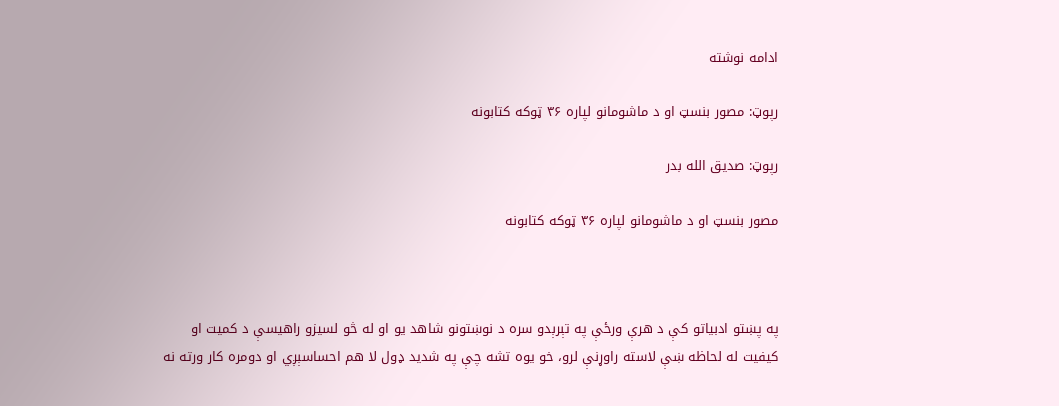ادامه نوشته

رپوټ: مصور بنسټ او د ماشومانو لپاره ۳۶ ټوكه كتابونه

رپوټ: صديق الله بدر

مصور بنسټ او د ماشومانو لپاره ۳۶ ټوكه كتابونه



په پښتو ادبياتو کې د هرې ورځې په تېرېدو سره د نوښتونو شاهد يو او له څو لسيزو راهيسې د کميت او کيفيت له لحاظه ښې لاسته راوړنې لرو، خو يوه تشه چې په شديد ډول لا هم احساسېږي او دومره کار ورته نه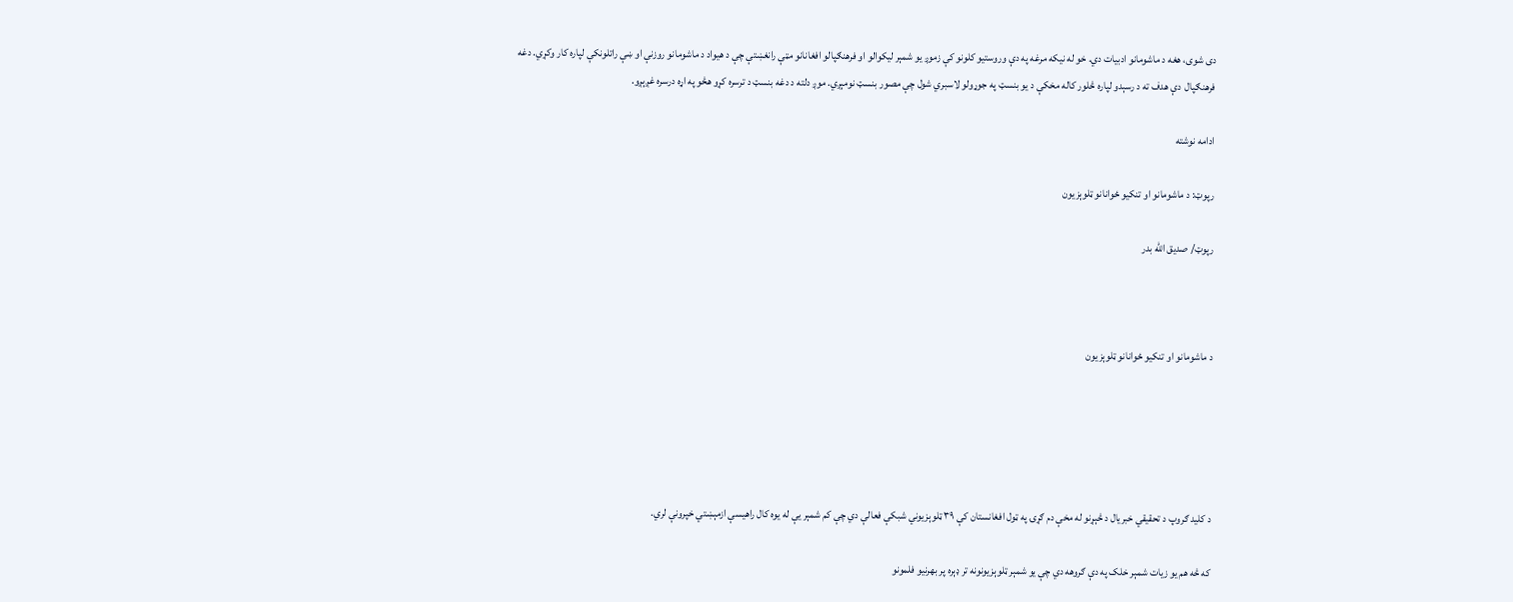دی شوی، هغه د ماشومانو ادبیات دي. خو له نيکه مرغه په دې وروستيو کلونو کې زموږ يو شمېر ليکوالو او فرهنګپالو افغانانو مټې رانغښتې چې د هيواد د ماشومانو روزنې او ښې راتلونکې لپاره کار وکړي. دغه فرهنګپال  دې هدف ته د رسېدو لپاره څلور کاله مخکې د يو بنسټ په جوړولو لاسبري شول چې مصور بنسټ نومېږي. موږ دلته د دغه بنسټ د ترسره کړو هڅو په اړه درسره غږېږو.

ادامه نوشته

رپوټ: د ماشومانو او تنکيو ځوانانو ټلوېزيون

رپوټ/ صديق الله بدر



د ماشومانو او تنکيو ځوانانو ټلوېزيون





د کلید ګروپ د تحقیقي خبریال د څېړنو له مخې دم ګړۍ په ټول افغانستان کې ۳۹ ټلوېزيوني شبکې فعالې دي چې کم شمېر یې له يوه کال راهيسې ازمېښتي خپرونې لري.

که څه هم يو زیات شمېر خلک په دې ګروهه دي چې يو شمېر ټلوېزيونونه تر ډېره پر بهرنيو فلمونو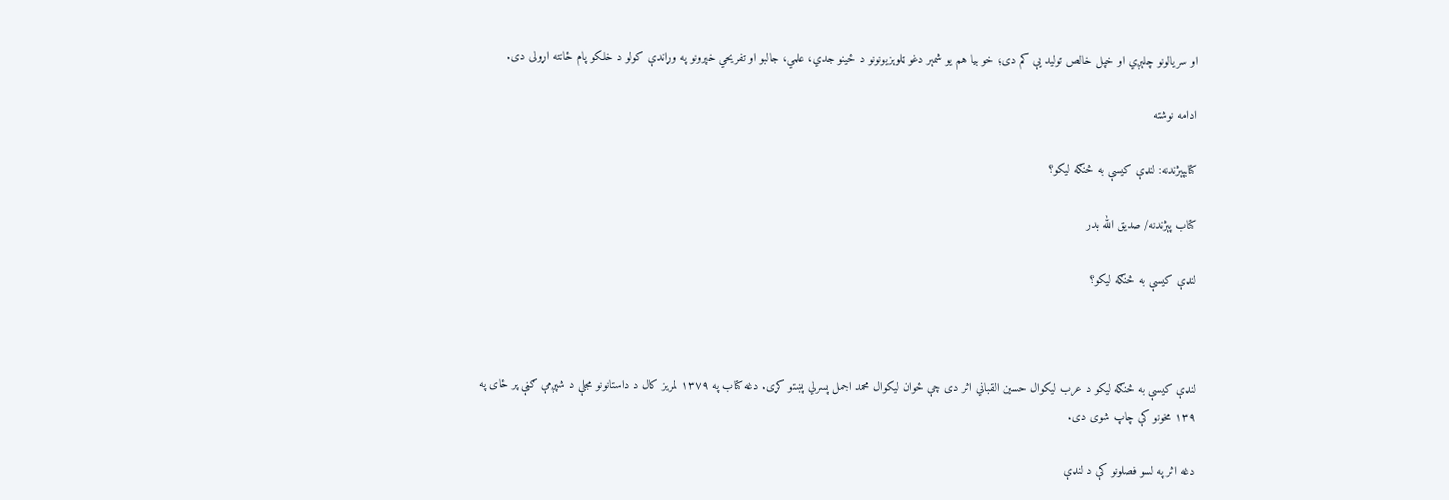او سريالونو چلېږي او خپل خالص تولید يې کم دی؛ خو بیا هم يو شمېر دغو ټلوېزيونونو د ځينو جدي، علمي، جالبو او تفریحي خپرونو په وړاندې کولو د خلکو پام ځانته اړولی دی.

ادامه نوشته

کتابپېژندنه: لنډې کيسې به څنګه لیکو؟

کتاب پېژندنه/ صديق الله بدر

لنډې کيسې به څنګه ليکو؟



لنډې کيسې به څنګه ليکو د عرب ليکوال حسین القباني اثر دی چې ځوان ليکوال محمد اجمل پسرلي پښتو کړی. دغه کتاب په ۱۳۷۹ لمریز کال د داستانونو مجلې د شپږمې ګڼې پر ځای په ۱۳۹ مخونو کې چاپ شوی دی.

دغه اثر په لسو فصلونو کې د لنډې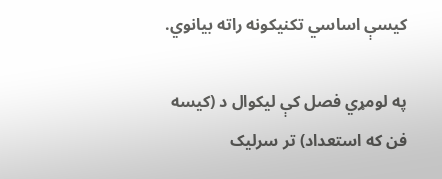کيسې اساسي تکنیکونه راته بیانوي.

په لومړي فصل کې ليکوال د (کيسه فن که استعداد) تر سرلیک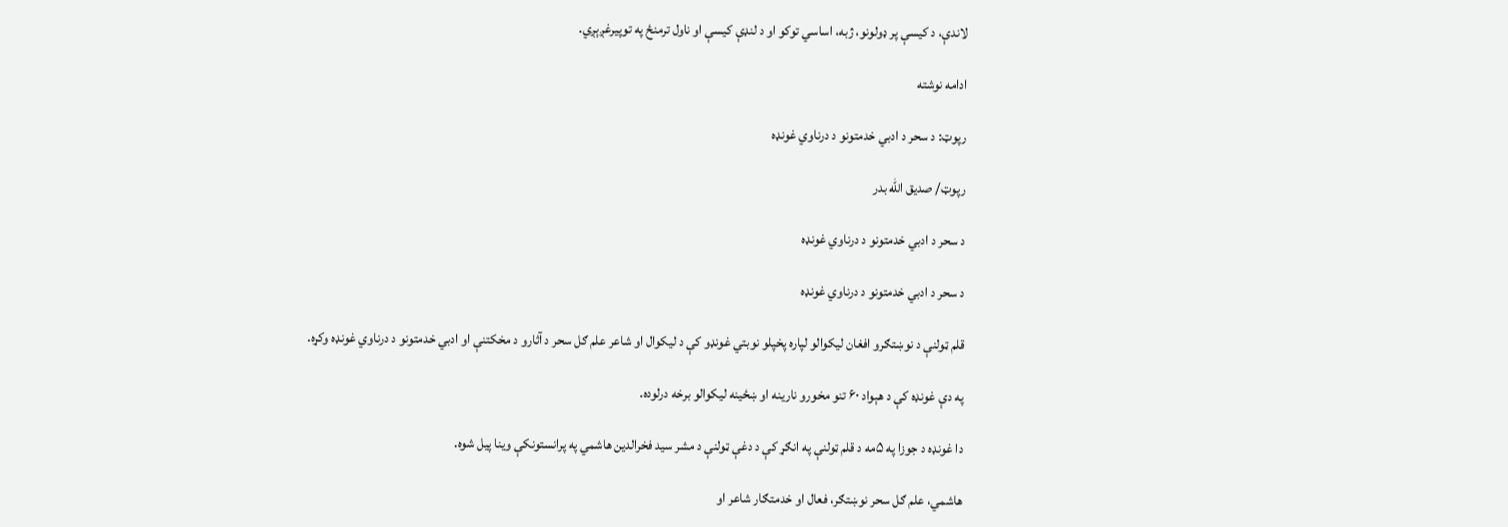لاندې، د کيسې پر ډولونو، ژبه، اساسي توکو او د لنډې کيسې او ناول ترمنځ په توپیرغږېږي.

ادامه نوشته

رپوټ: د سحر د ادبي خدمتونو د درناوي غونډه

رپوټ/ صديق الله بدر

د سحر د ادبي خدمتونو د درناوي غونډه

د سحر د ادبي خدمتونو د درناوي غونډه

قلم ټولنې د نوښتګرو افغان ليکوالو لپاره پخپلو نوبتي غونډو کې د ليکوال او شاعر علم ګل سحر د آثارو د مخکتنې او ادبي خدمتونو د درناوي غونډه وکړه.

په دې غونډه کې د هېواد ۶۰ تنو مخورو نارينه او ښځينه ليکوالو برخه درلوده.

دا غونډه د جوزا په ۵مه د قلم ټولنې په انګړ کې د دغې ټولنې د مشر سید فخرالدين هاشمي په پرانستونکې وينا پیل شوه.

هاشمي، علم ګل سحر نوښتګر، فعال او خدمتګار شاعر او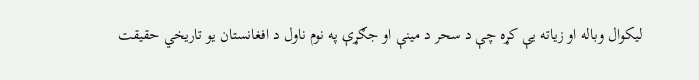ليکوال وباله او زیاته يې کړه چې د سحر د مينې او جګړې په نوم ناول د افغانستان يو تاريخي حقیقت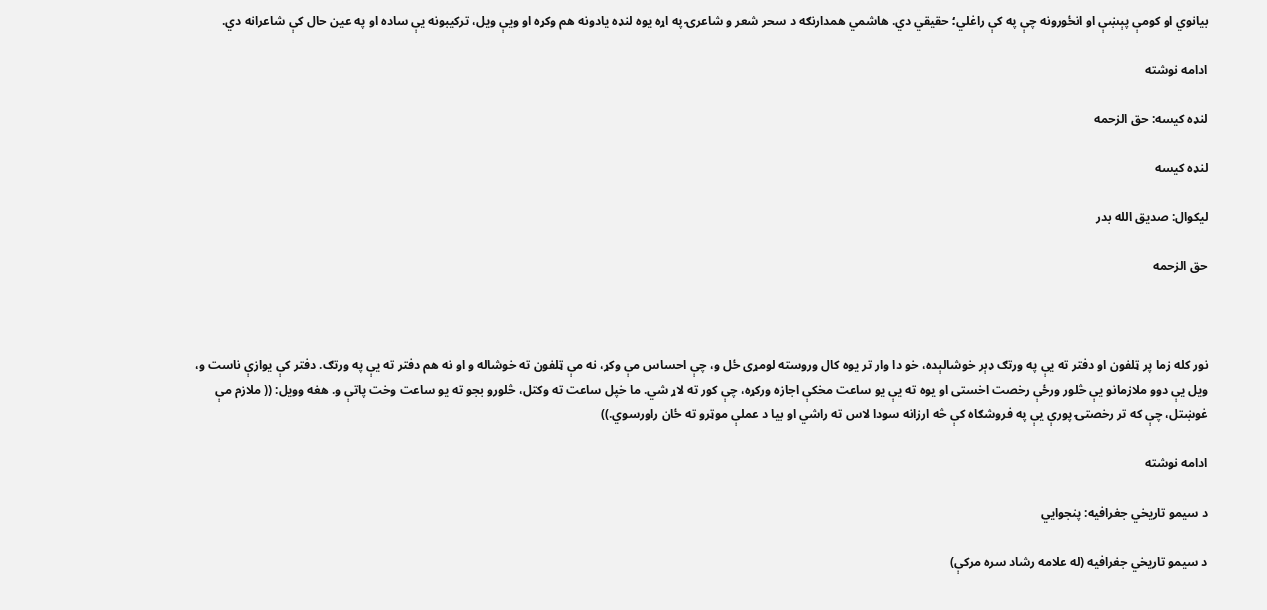بیانوي او کومې پېښې او انځورونه چې په کې راغلي؛ حقیقي دي. هاشمي همدارنګه د سحر شعر و شاعرۍ په اړه يوه لنډه يادونه هم وکړه او ويې ويل، ترکيبونه یې ساده او په عين حال کې شاعرانه دي.

ادامه نوشته

لنډه کيسه: حق الزحمه

لنډه کيسه

ليکوال: صديق الله بدر

حق الزحمه



نور کله زما پر ټلفون او دفتر ته يې په ورتګ ډېر خوشالېده، خو دا وار تر يوه کال وروسته لومړی ځل و، چې احساس مې وکړ، نه مې ټلفون ته خوشاله و او نه هم دفتر ته يې په ورتګ. دفتر کې يوازې ناست و، ویل يې دوو ملازمانو يې څلور ورځې رخصت اخستی او يوه ته يې يو ساعت مخکې اجازه ورکړه، چې کور ته لاړ شي. ما خپل ساعت ته وکتل، څلورو بجو ته يو ساعت وخت پاتې و. هغه وويل: (( ملازم مې غوښتل، چې که تر رخصتۍ پورې يې په فروشګاه کې څه ارزانه سودا لاس ته راشي او بيا د عملې موټرو ته ځان راورسوي.))

ادامه نوشته

د سيمو تاريخي جغرافيه: پنجوايي

د سيمو تاريخي جغرافيه (له علامه رشاد سره مرکې)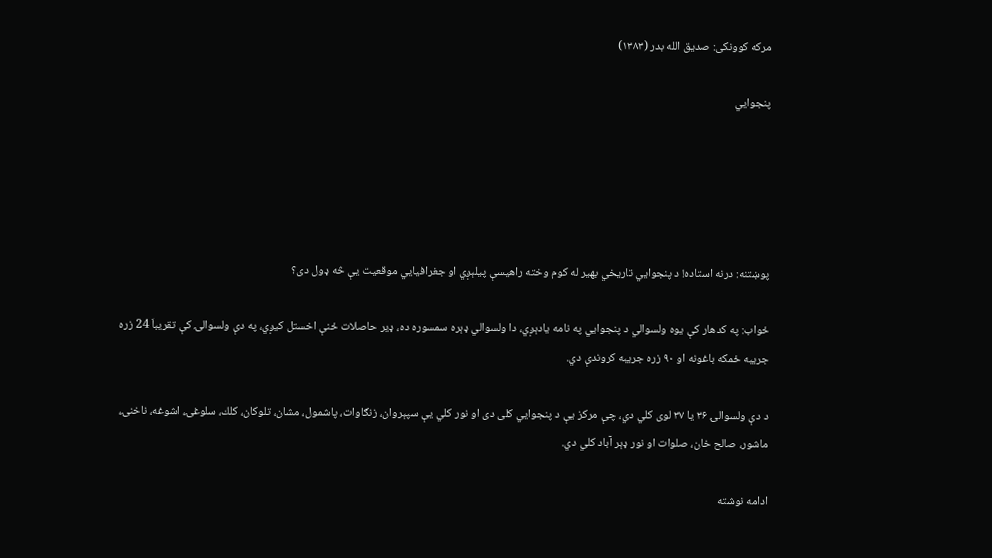مرکه کوونکی: صديق الله بدر (۱۳۸۳)

پنجوايي





پوښتنه: درنه استاده! د پنجوايي تاريخي بهير له كوم وخته راهيسې پيلېږي او جغرافيايي موقعيت يې څه ډول دى؟

ځواب: په كدهار كې يوه ولسوالي د پنجوايي په نامه يادېږي، دا ولسوالي ډېره سمسوره ده، ډير حاصلات ځنې اخستل كيږي، په دې ولسوالۍ كې تقريباَ 24 زره جريبه ځمكه باغونه او ۹۰ زره جريبه كروندې دي.

د دې ولسوالۍ ۳۶ يا ۳۷ لوى كلي دي، چې مركز يې د پنجوايي كلى دى او نور كلي يې سپېروان، زنګاوات، پاشمول، مشان، تلوكان، كلك، سلوغۍ، اشوغه، ناخنۍ، ماشور، صالح خان، صلوات او نور ډېر آباد كلي دي.

ادامه نوشته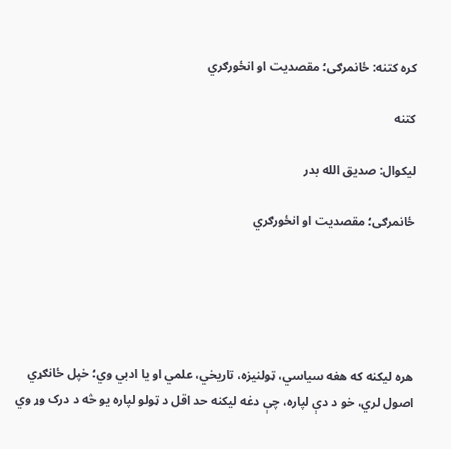کره کتنه: ځانمرګی؛ مقصديت او انځورګري

کتنه

ليکوال: صديق الله بدر

ځانمرګی؛ مقصديت او انځورګري





هره ليکنه که هغه سياسي، ټولنيزه، تاريخي، علمي او يا ادبي وي؛ خپل ځانګړي اصول لري، خو د دې لپاره، چې دغه ليکنه حد اقل د ټولو لپاره يو څه د درک وړ وي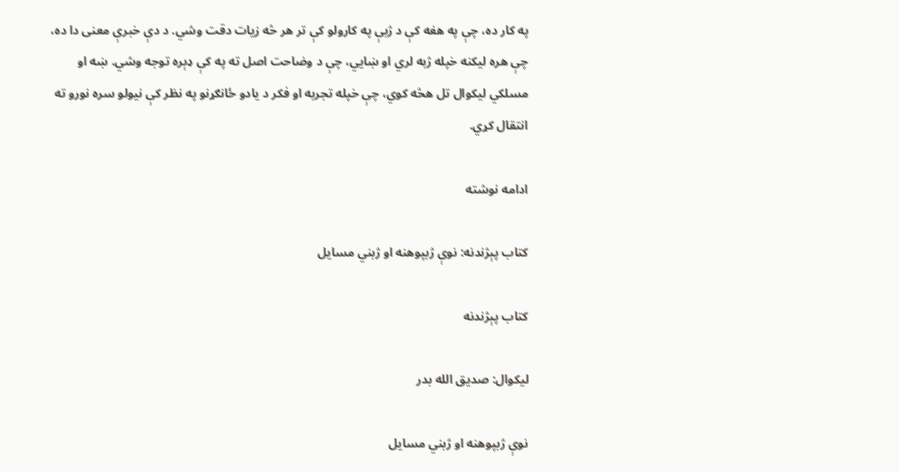په کار ده، چې په هغه کې د ژبې په کارولو کې تر هر څه زیات دقت وشي. د دې خبرې معنی دا ده، چې هره ليکنه خپله ژبه لري او ښايي، چې د وضاحت اصل ته په کې ډېره توجه وشي. ښه او مسلکي ليکوال تل هڅه کوي، چې خپله تجربه او فکر د يادو ځانګړنو په نظر کې نيولو سره نورو ته انتقال کړي.

ادامه نوشته

کتاب پېژندنه: نوې ژبپوهنه او ژبني مسايل

کتاب پېژندنه

ليکوال: صديق الله بدر

نوې ژبپوهنه او ژبني مسايل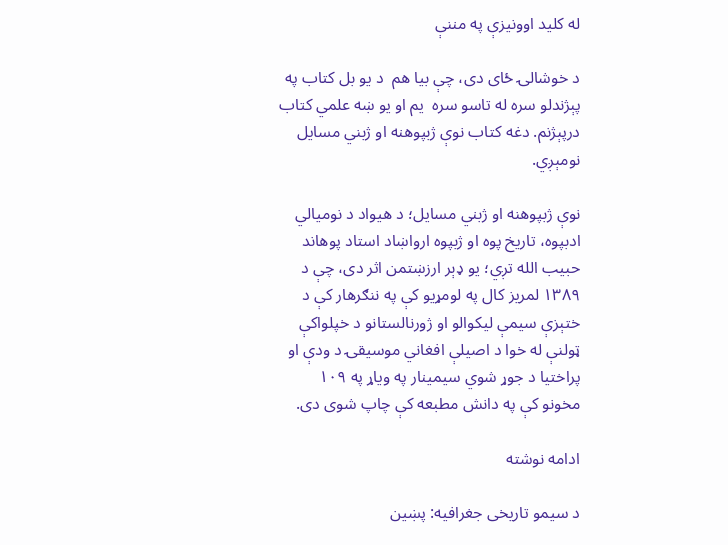له کليد اوونيزې په مننې

د خوشالۍ ځای دی، چې بيا هم  د يو بل کتاب په پېژندلو سره له تاسو سره  يم او يو ښه علمي کتاب درپېژنم. دغه کتاب نوې ژبپوهنه او ژبني مسايل نومېږي.

نوې ژبپوهنه او ژبني مسايل؛ د هيواد د نوميالي ادبپوه، تاريخ پوه او ژبپوه ارواښاد استاد پوهاند حبيب الله تږي؛ يو ډېر ارزښتمن اثر دی، چې د ۱۳۸۹ لمريز کال په لومړيو کې په ننګرهار کې د ختېزې سيمې ليکوالو او ژورنالستانو د خپلواکې ټولنې له خوا د اصيلې افغاني موسيقۍ د ودې او پراختيا د جوړ شوي سيمينار په وياړ په ۱۰۹ مخونو کې په دانش مطبعه کې چاپ شوی دی.

ادامه نوشته

د سیمو تاریخی جغرافیه: پښين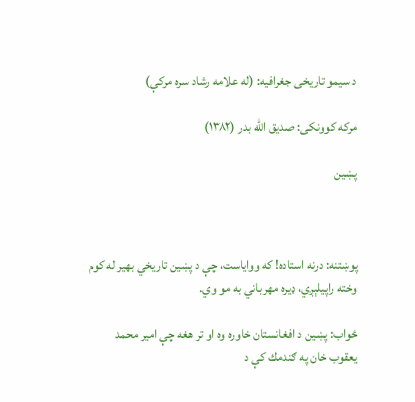د سیمو تاریخی جغرافیه: (له علامه رشاد سره مرکې)

مرکه کوونکی: صديق الله بدر (۱۳۸۲)

پښين



پوښتنه: درنه استاده! كه وواياست، چې د پښين تاريخي بهير له كوم وخته راپيلېږي، ډيره مهرباني به مو وي.

ځواب: پښين د افغانستان خاوره وه او تر هغه چې امير محمد يعقوب خان په ګندمك كې د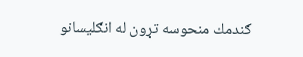ګندمك منحوسه تړون له انګليسانو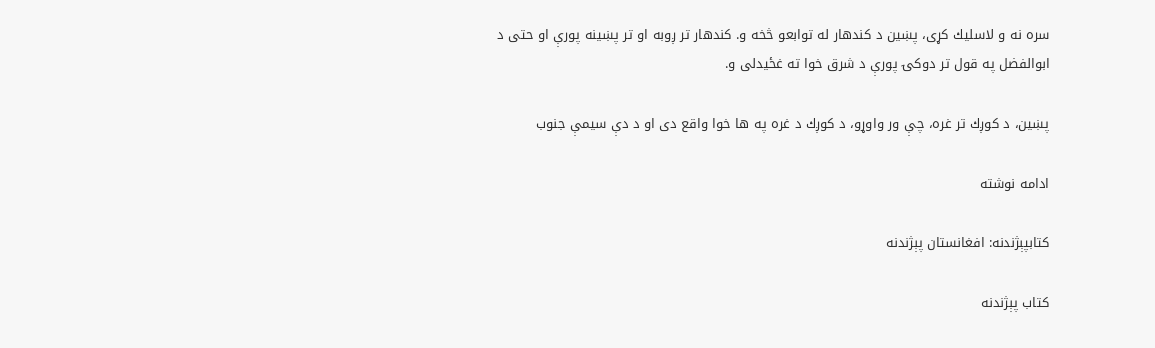سره نه و لاسليك كړى، پښين د كندهار له توابعو څخه و. كندهار تر ږوبه او تر پښينه پورې او حتى د ابوالفضل په قول تر دوكۍ پورې د شرق خوا ته غځيدلى و.

پښين، د كوږك تر غره، چې ور واوړو، د كوږك د غره په ها خوا واقع دى او د دې سيمې جنوب

ادامه نوشته

کتابپېژندنه: افغانستان پېژندنه

کتاب پېژندنه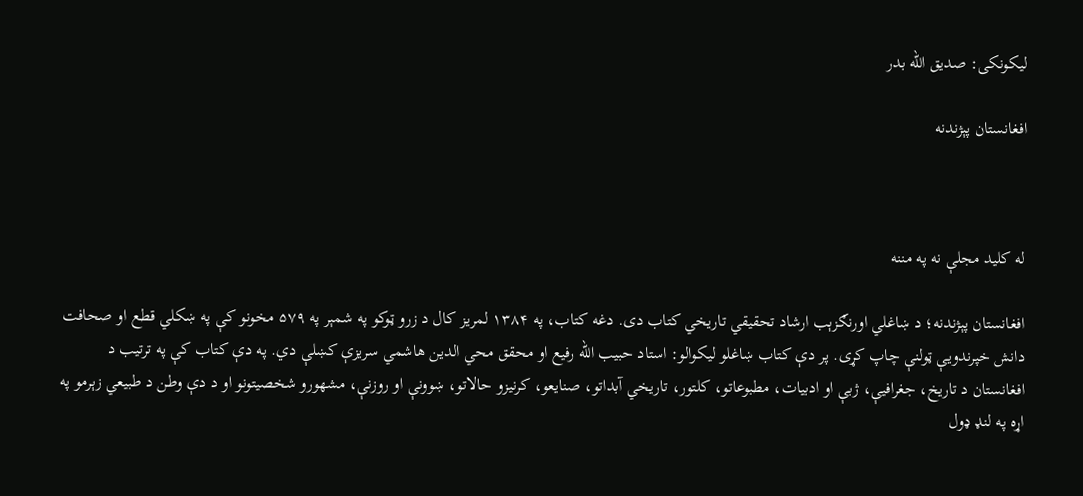ليکونکی: صديق الله بدر

افغانستان پېژندنه



له کليد مجلې نه په مننه

افغانستان پېژندنه؛ د ښاغلي اورنګزېب ارشاد تحقيقي تاريخي کتاب دی. دغه کتاب، په ۱۳۸۴ لمریز کال د زرو ټوکو په شمېر په ۵۷۹ مخونو کې په ښکلي قطع او صحافت دانش خپرندويې ټولنې چاپ کړی. پر دې کتاب ښاغلو ليکوالو: استاد حبيب الله رفيع او محقق محي الدين هاشمي سريزې کښلې دي. په دې کتاب کې په ترتيب د افغانستان د تاريخ، جغرافيې، ژبې او ادبیات، مطبوعاتو، کلتور، تاريخي آبداتو، صنایعو، کرنیزو حالاتو، ښوونې او روزنې، مشهورو شخصيتونو او د دې وطن د طبيعي زېرمو په اړه په لنډ ډول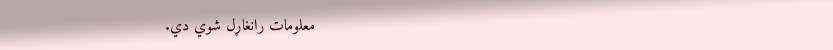معلومات رانغاړل شوي دي.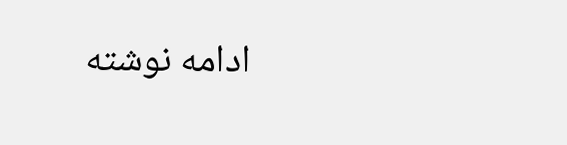ادامه نوشته